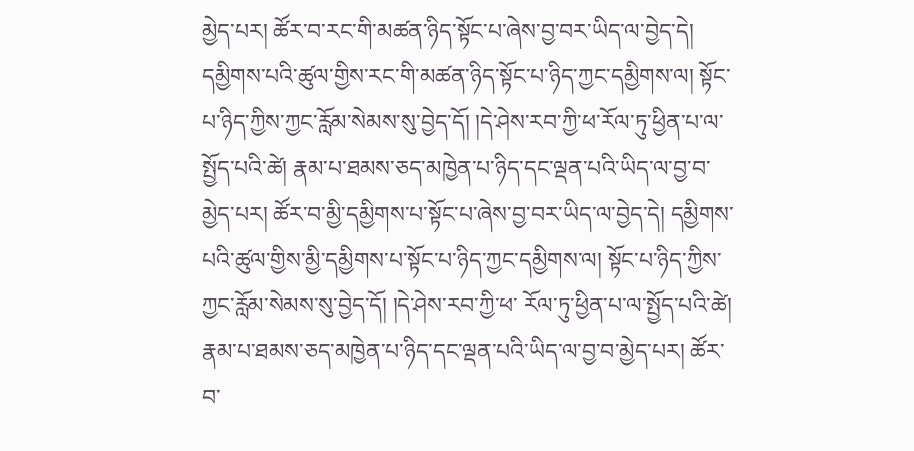མྱེད་པར། ཚོར་བ་རང་གི་མཚན་ཉིད་སྟོང་པ་ཞེས་བྱ་བར་ཡིད་ལ་བྱེད་དེ། དམྱིགས་པའི་ཚུལ་གྱིས་རང་གི་མཚན་ཉིད་སྟོང་པ་ཉིད་ཀྱང་དམྱིགས་ལ། སྟོང་པ་ཉིད་ཀྱིས་ཀྱང་རློམ་སེམས་སུ་བྱེད་དོ། །དེ་ཤེས་རབ་ཀྱི་ཕ་རོལ་ཏུ་ཕྱིན་པ་ལ་སྤྱོད་པའི་ཚེ། རྣམ་པ་ཐམས་ཅད་མཁྱེན་པ་ཉིད་དང་ལྡན་པའི་ཡིད་ལ་བྱ་བ་མྱེད་པར། ཚོར་བ་མྱི་དམྱིགས་པ་སྟོང་པ་ཞེས་བྱ་བར་ཡིད་ལ་བྱེད་དེ། དམྱིགས་པའི་ཚུལ་གྱིས་མྱི་དམྱིགས་པ་སྟོང་པ་ཉིད་ཀྱང་དམྱིགས་ལ། སྟོང་པ་ཉིད་ཀྱིས་ཀྱང་རློམ་སེམས་སུ་བྱེད་དོ། །དེ་ཤེས་རབ་ཀྱི་ཕ་ རོལ་ཏུ་ཕྱིན་པ་ལ་སྤྱོད་པའི་ཚེ། རྣམ་པ་ཐམས་ཅད་མཁྱེན་པ་ཉིད་དང་ལྡན་པའི་ཡིད་ལ་བྱ་བ་མྱེད་པར། ཚོར་བ་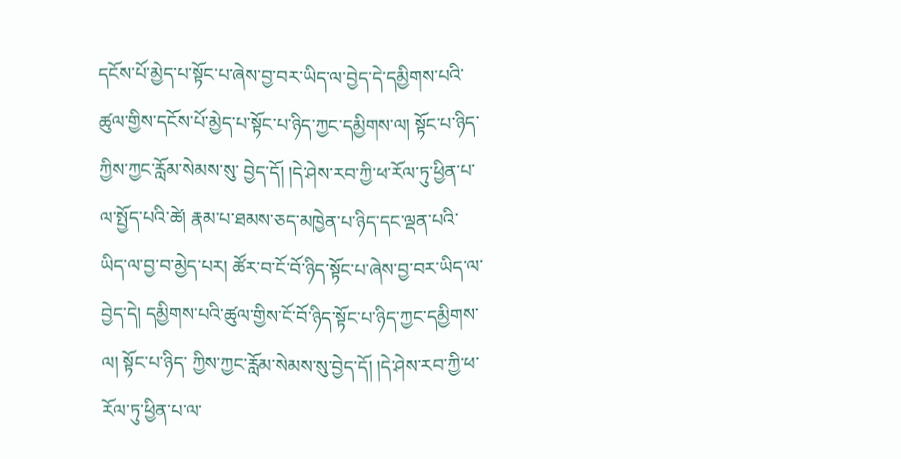དངོས་པོ་མྱེད་པ་སྟོང་པ་ཞེས་བྱ་བར་ཡིད་ལ་བྱེད་དེ་དམྱིགས་པའི་ཚུལ་གྱིས་དངོས་པོ་མྱེད་པ་སྟོང་པ་ཉིད་ཀྱང་དམྱིགས་ལ། སྟོང་པ་ཉིད་ཀྱིས་ཀྱང་རློམ་སེམས་སུ་ བྱེད་དོ། །དེ་ཤེས་རབ་ཀྱི་ཕ་རོལ་ཏུ་ཕྱིན་པ་ལ་སྤྱོད་པའི་ཚེ། རྣམ་པ་ཐམས་ཅད་མཁྱེན་པ་ཉིད་དང་ལྡན་པའི་ཡིད་ལ་བྱ་བ་མྱེད་པར། ཚོར་བ་ངོ་བོ་ཉིད་སྟོང་པ་ཞེས་བྱ་བར་ཡིད་ལ་བྱེད་དེ། དམྱིགས་པའི་ཚུལ་གྱིས་ངོ་བོ་ཉིད་སྟོང་པ་ཉིད་ཀྱང་དམྱིགས་ལ། སྟོང་པ་ཉིད་ ཀྱིས་ཀྱང་རློམ་སེམས་སུ་བྱེད་དོ། །དེ་ཤེས་རབ་ཀྱི་ཕ་རོལ་ཏུ་ཕྱིན་པ་ལ་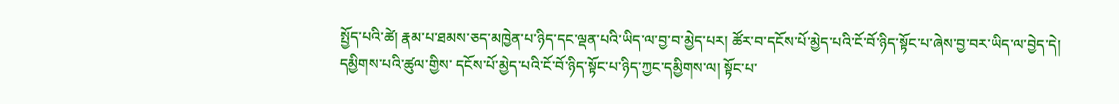སྤྱོད་པའི་ཚེ། རྣམ་པ་ཐམས་ཅད་མཁྱེན་པ་ཉིད་དང་ལྡན་པའི་ཡིད་ལ་བྱ་བ་མྱེད་པར། ཚོར་བ་དངོས་པོ་མྱེད་པའི་ངོ་བོ་ཉིད་སྟོང་པ་ཞེས་བྱ་བར་ཡིད་ལ་བྱེད་དེ། དམྱིགས་པའི་ཚུལ་གྱིས་ དངོས་པོ་མྱེད་པའི་ངོ་བོ་ཉིད་སྟོང་པ་ཉིད་ཀྱང་དམྱིགས་ལ། སྟོང་པ་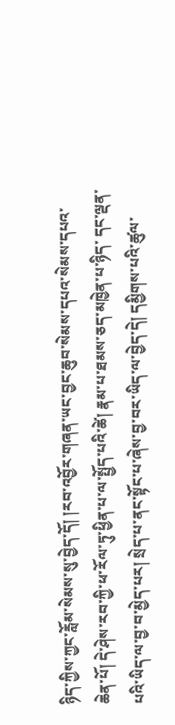ཉིད་ཀྱིས་ཀྱང་རློམ་སེམས་སུ་བྱེད་དོ། །རབ་འབྱོར་གཞན་ཡང་བྱང་ཆུབ་སེམས་དཔའ་སེམས་དཔའ་ཆེན་པོ། དེ་ཤེས་རབ་ཀྱི་ཕ་རོལ་ཏུ་ཕྱིན་པ་ལ་སྤྱོད་པའི་ཚེ། རྣམ་པ་ཐམས་ཅད་མཁྱེན་པ་ཉིད་ དང་ལྡན་པའི་ཡིད་ལ་བྱ་བ་མྱེད་པར། སྲེད་པ་ནང་སྟོང་པ་ཞེས་བྱ་བར་ཡིད་ལ་བྱེད་དེ། དམྱིགས་པའི་ཚུལ་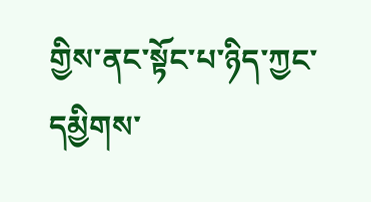གྱིས་ནང་སྟོང་པ་ཉིད་ཀྱང་དམྱིགས་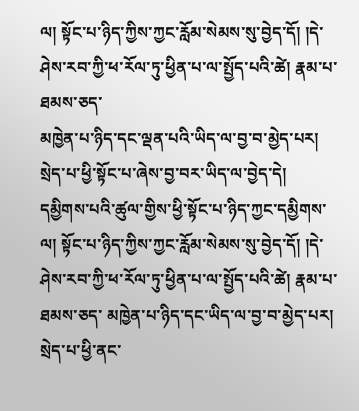ལ། སྟོང་པ་ཉིད་ཀྱིས་ཀྱང་རློམ་སེམས་སུ་བྱེད་དོ། །དེ་ཤེས་རབ་ཀྱི་ཕ་རོལ་ཏུ་ཕྱིན་པ་ལ་སྤྱོད་པའི་ཚེ། རྣམ་པ་ཐམས་ཅད་
མཁྱེན་པ་ཉིད་དང་ལྡན་པའི་ཡིད་ལ་བྱ་བ་མྱེད་པར། སྲེད་པ་ཕྱི་སྟོང་པ་ཞེས་བྱ་བར་ཡིད་ལ་བྱེད་དེ། དམྱིགས་པའི་ཚུལ་གྱིས་ཕྱི་སྟོང་པ་ཉིད་ཀྱང་དམྱིགས་ལ། སྟོང་པ་ཉིད་ཀྱིས་ཀྱང་རློམ་སེམས་སུ་བྱེད་དོ། །དེ་ཤེས་རབ་ཀྱི་ཕ་རོལ་ཏུ་ཕྱིན་པ་ལ་སྤྱོད་པའི་ཚེ། རྣམ་པ་ཐམས་ཅད་ མཁྱེན་པ་ཉིད་དང་ཡིད་ལ་བྱ་བ་མྱེད་པར། སྲེད་པ་ཕྱི་ནང་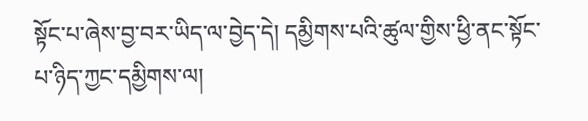སྟོང་པ་ཞེས་བྱ་བར་ཡིད་ལ་བྱེད་དེ། དམྱིགས་པའི་ཚུལ་གྱིས་ཕྱི་ནང་སྟོང་པ་ཉིད་ཀྱང་དམྱིགས་ལ།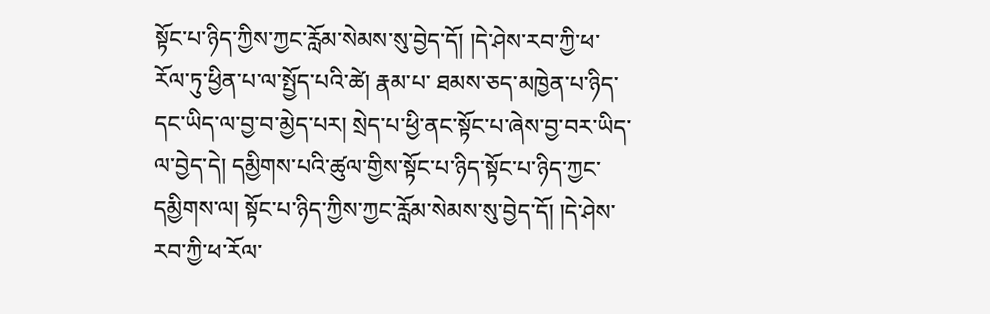སྟོང་པ་ཉིད་ཀྱིས་ཀྱང་རློམ་སེམས་སུ་བྱེད་དོ། །དེ་ཤེས་རབ་ཀྱི་ཕ་རོལ་ཏུ་ཕྱིན་པ་ལ་སྤྱོད་པའི་ཚེ། རྣམ་པ་ ཐམས་ཅད་མཁྱེན་པ་ཉིད་དང་ཡིད་ལ་བྱ་བ་མྱེད་པར། སྲེད་པ་ཕྱི་ནང་སྟོང་པ་ཞེས་བྱ་བར་ཡིད་ལ་བྱེད་དེ། དམྱིགས་པའི་ཚུལ་གྱིས་སྟོང་པ་ཉིད་སྟོང་པ་ཉིད་ཀྱང་དམྱིགས་ལ། སྟོང་པ་ཉིད་ཀྱིས་ཀྱང་རློམ་སེམས་སུ་བྱེད་དོ། །དེ་ཤེས་རབ་ཀྱི་ཕ་རོལ་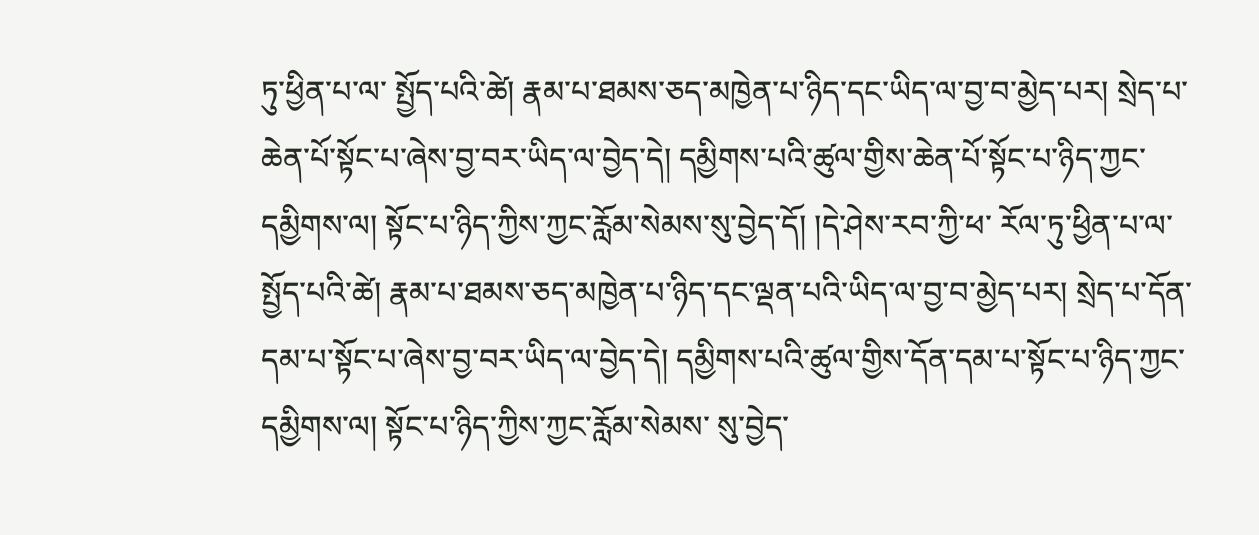ཏུ་ཕྱིན་པ་ལ་ སྤྱོད་པའི་ཚེ། རྣམ་པ་ཐམས་ཅད་མཁྱེན་པ་ཉིད་དང་ཡིད་ལ་བྱ་བ་མྱེད་པར། སྲེད་པ་ཆེན་པོ་སྟོང་པ་ཞེས་བྱ་བར་ཡིད་ལ་བྱེད་དེ། དམྱིགས་པའི་ཚུལ་གྱིས་ཆེན་པོ་སྟོང་པ་ཉིད་ཀྱང་དམྱིགས་ལ། སྟོང་པ་ཉིད་ཀྱིས་ཀྱང་རློམ་སེམས་སུ་བྱེད་དོ། །དེ་ཤེས་རབ་ཀྱི་ཕ་ རོལ་ཏུ་ཕྱིན་པ་ལ་སྤྱོད་པའི་ཚེ། རྣམ་པ་ཐམས་ཅད་མཁྱེན་པ་ཉིད་དང་ལྡན་པའི་ཡིད་ལ་བྱ་བ་མྱེད་པར། སྲེད་པ་དོན་དམ་པ་སྟོང་པ་ཞེས་བྱ་བར་ཡིད་ལ་བྱེད་དེ། དམྱིགས་པའི་ཚུལ་གྱིས་དོན་དམ་པ་སྟོང་པ་ཉིད་ཀྱང་དམྱིགས་ལ། སྟོང་པ་ཉིད་ཀྱིས་ཀྱང་རློམ་སེམས་ སུ་བྱེད་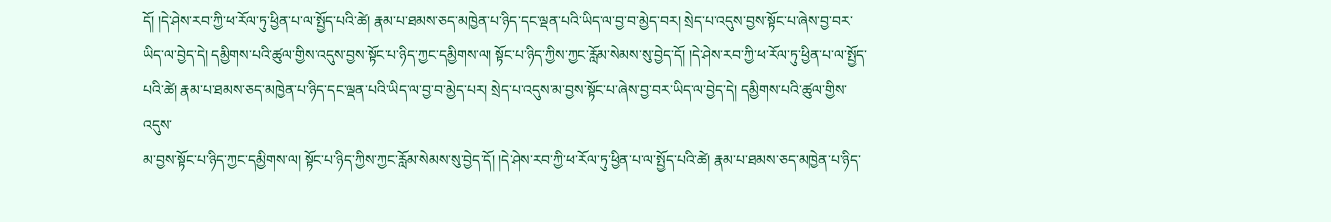དོ། །དེ་ཤེས་རབ་ཀྱི་ཕ་རོལ་ཏུ་ཕྱིན་པ་ལ་སྤྱོད་པའི་ཚེ། རྣམ་པ་ཐམས་ཅད་མཁྱེན་པ་ཉིད་དང་ལྡན་པའི་ཡིད་ལ་བྱ་བ་མྱེད་བར། སྲེད་པ་འདུས་བྱས་སྟོང་པ་ཞེས་བྱ་བར་ཡིད་ལ་བྱེད་དེ། དམྱིགས་པའི་ཚུལ་གྱིས་འདུས་བྱས་སྟོང་པ་ཉིད་ཀྱང་དམྱིགས་ལ། སྟོང་པ་ཉིད་ཀྱིས་ཀྱང་རློམ་སེམས་སུ་བྱེད་དོ། །དེ་ཤེས་རབ་ཀྱི་ཕ་རོལ་ཏུ་ཕྱིན་པ་ལ་སྤྱོད་པའི་ཚེ། རྣམ་པ་ཐམས་ཅད་མཁྱེན་པ་ཉིད་དང་ལྡན་པའི་ཡིད་ལ་བྱ་བ་མྱེད་པར། སྲེད་པ་འདུས་མ་བྱས་སྟོང་པ་ཞེས་བྱ་བར་ཡིད་ལ་བྱེད་དེ། དམྱིགས་པའི་ཚུལ་གྱིས་འདུས་
མ་བྱས་སྟོང་པ་ཉིད་ཀྱང་དམྱིགས་ལ། སྟོང་པ་ཉིད་ཀྱིས་ཀྱང་རློམ་སེམས་སུ་བྱེད་དོ། །དེ་ཤེས་རབ་ཀྱི་ཕ་རོལ་ཏུ་ཕྱིན་པ་ལ་སྤྱོད་པའི་ཚེ། རྣམ་པ་ཐམས་ཅད་མཁྱེན་པ་ཉིད་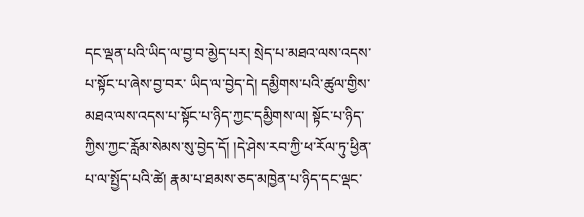དང་ལྡན་པའི་ཡིད་ལ་བྱ་བ་མྱེད་པར། སྲེད་པ་མཐའ་ལས་འདས་པ་སྟོང་པ་ཞེས་བྱ་བར་ ཡིད་ལ་བྱེད་དེ། དམྱིགས་པའི་ཚུལ་གྱིས་མཐའ་ལས་འདས་པ་སྟོང་པ་ཉིད་ཀྱང་དམྱིགས་ལ། སྟོང་པ་ཉིད་ཀྱིས་ཀྱང་རློམ་སེམས་སུ་བྱེད་དོ། །དེ་ཤེས་རབ་ཀྱི་ཕ་རོལ་ཏུ་ཕྱིན་པ་ལ་སྤྱོད་པའི་ཚེ། རྣམ་པ་ཐམས་ཅད་མཁྱེན་པ་ཉིད་དང་ལྡང་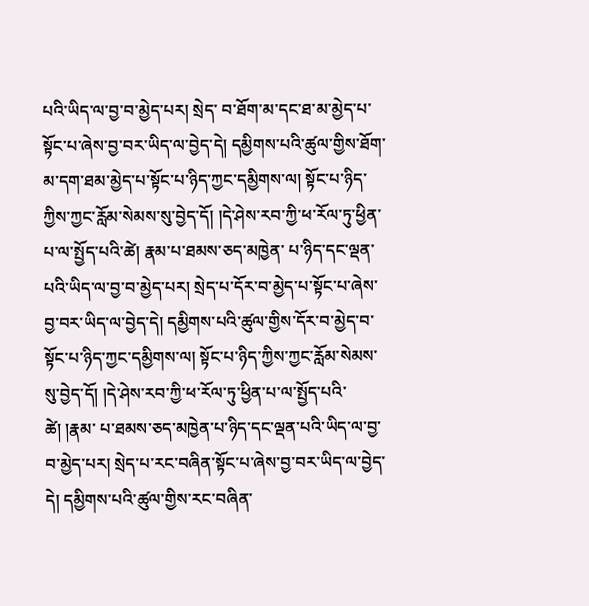པའི་ཡིད་ལ་བྱ་བ་མྱེད་པར། སྲེད་ བ་ཐོག་མ་དང་ཐ་མ་མྱེད་པ་སྟོང་པ་ཞེས་བྱ་བར་ཡིད་ལ་བྱེད་དེ། དམྱིགས་པའི་ཚུལ་གྱིས་ཐོག་མ་དག་ཐམ་མྱེད་པ་སྟོང་པ་ཉིད་ཀྱང་དམྱིགས་ལ། སྟོང་པ་ཉིད་ཀྱིས་ཀྱང་རློམ་སེམས་སུ་བྱེད་དོ། །དེ་ཤེས་རབ་ཀྱི་ཕ་རོལ་ཏུ་ཕྱིན་པ་ལ་སྤྱོད་པའི་ཚེ། རྣམ་པ་ཐམས་ཅད་མཁྱེན་ པ་ཉིད་དང་ལྡན་པའི་ཡིད་ལ་བྱ་བ་མྱེད་པར། སྲེད་པ་དོར་བ་མྱེད་པ་སྟོང་པ་ཞེས་བྱ་བར་ཡིད་ལ་བྱེད་དེ། དམྱིགས་པའི་ཚུལ་གྱིས་དོར་བ་མྱེད་བ་སྟོང་པ་ཉིད་ཀྱང་དམྱིགས་ལ། སྟོང་པ་ཉིད་ཀྱིས་ཀྱང་རློམ་སེམས་སུ་བྱེད་དོ། །དེ་ཤེས་རབ་ཀྱི་ཕ་རོལ་ཏུ་ཕྱིན་པ་ལ་སྤྱོད་པའི་ཚེ། །རྣམ་ པ་ཐམས་ཅད་མཁྱེན་པ་ཉིད་དང་ལྡན་པའི་ཡིད་ལ་བྱ་བ་མྱེད་པར། སྲེད་པ་རང་བཞིན་སྟོང་པ་ཞེས་བྱ་བར་ཡིད་ལ་བྱེད་དེ། དམྱིགས་པའི་ཚུལ་གྱིས་རང་བཞིན་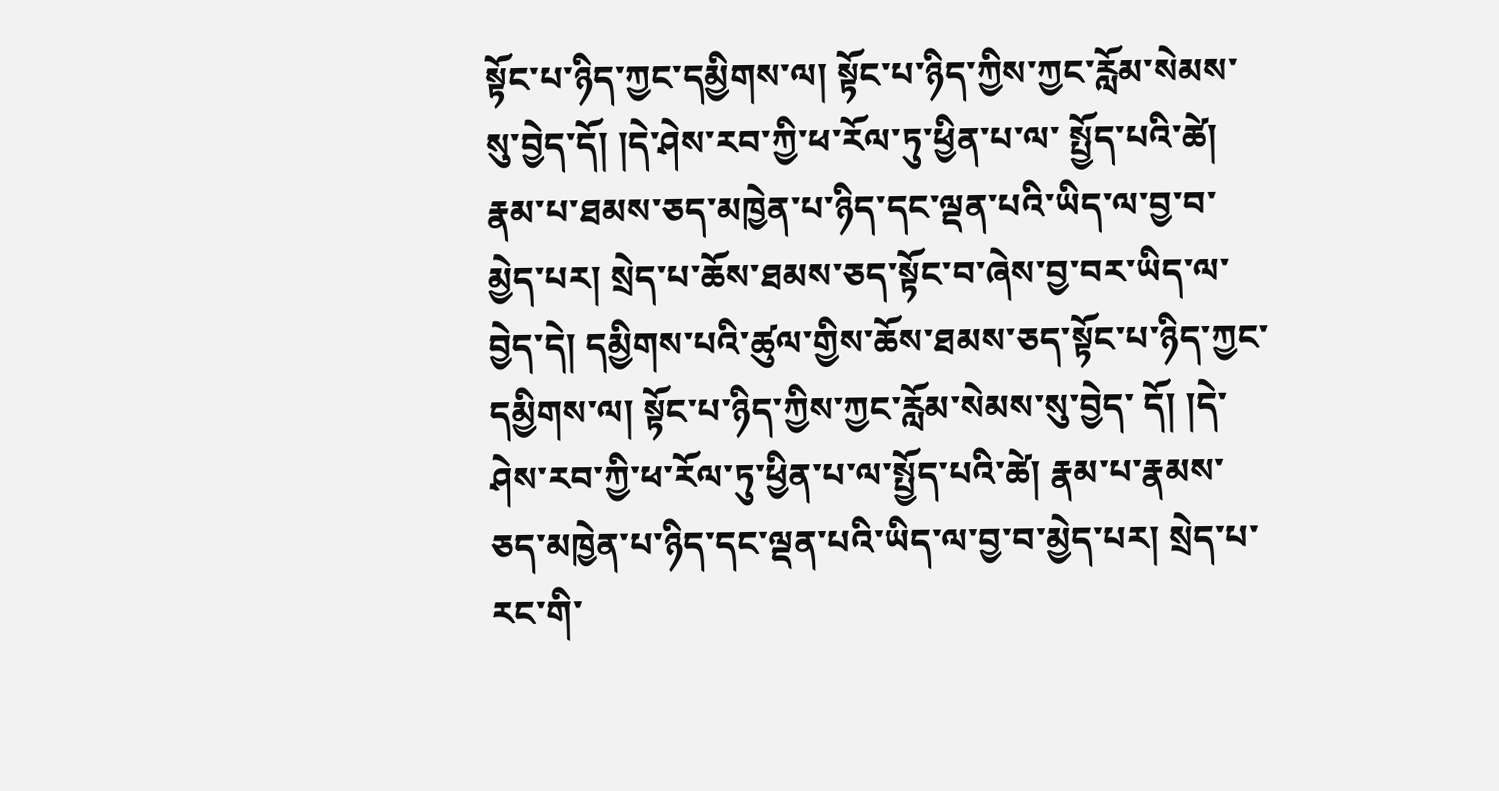སྟོང་པ་ཉིད་ཀྱང་དམྱིགས་ལ། སྟོང་པ་ཉིད་ཀྱིས་ཀྱང་རློམ་སེམས་སུ་བྱེད་དོ། །དེ་ཤེས་རབ་ཀྱི་ཕ་རོལ་ཏུ་ཕྱིན་པ་ལ་ སྤྱོད་པའི་ཚེ། རྣམ་པ་ཐམས་ཅད་མཁྱེན་པ་ཉིད་དང་ལྡན་པའི་ཡིད་ལ་བྱ་བ་མྱེད་པར། སྲེད་པ་ཆོས་ཐམས་ཅད་སྟོང་བ་ཞེས་བྱ་བར་ཡིད་ལ་བྱེད་དེ། དམྱིགས་པའི་ཚུལ་གྱིས་ཆོས་ཐམས་ཅད་སྟོང་པ་ཉིད་ཀྱང་དམྱིགས་ལ། སྟོང་པ་ཉིད་ཀྱིས་ཀྱང་རློམ་སེམས་སུ་བྱེད་ དོ། །དེ་ཤེས་རབ་ཀྱི་ཕ་རོལ་ཏུ་ཕྱིན་པ་ལ་སྤྱོད་པའི་ཚེ། རྣམ་པ་རྣམས་ཅད་མཁྱེན་པ་ཉིད་དང་ལྡན་པའི་ཡིད་ལ་བྱ་བ་མྱེད་པར། སྲེད་པ་རང་གི་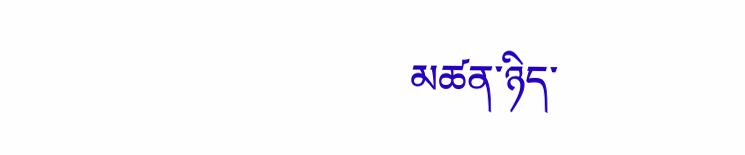མཚན་ཉིད་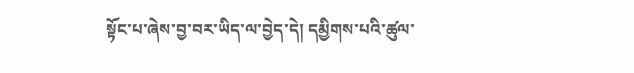སྟོང་པ་ཞེས་བྱ་བར་ཡིད་ལ་བྱེད་དེ། དམྱིགས་པའི་ཚུལ་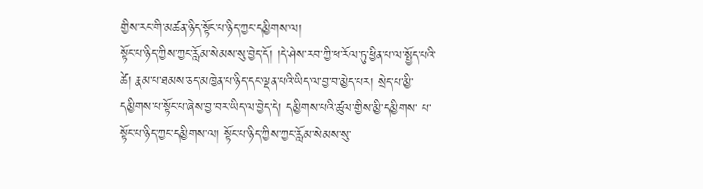གྱིས་རང་གི་མཚན་ཉིད་སྟོང་པ་ཉིད་ཀྱང་དམྱིགས་ལ།
སྟོང་པ་ཉིད་ཀྱིས་ཀྱང་རློམ་སེམས་སུ་བྱེད་དོ། །དེ་ཤེས་རབ་ཀྱི་ཕ་རོལ་ཏུ་ཕྱིན་པ་ལ་སྤྱོད་པའི་ཚེ། རྣམ་པ་ཐམས་ཅད་མཁྱེན་པ་ཉིད་དང་ལྡན་པའི་ཡིད་ལ་བྱ་བ་མྱེད་པར། སྲེད་པ་མྱི་དམྱིགས་པ་སྟོང་པ་ཞེས་བྱ་བར་ཡིད་ལ་བྱེད་དེ། དམྱིགས་པའི་ཚུལ་གྱིས་མྱི་དམྱིགས་ པ་སྟོང་པ་ཉིད་ཀྱང་དམྱིགས་ལ། སྟོང་པ་ཉིད་ཀྱིས་ཀྱང་རློམ་སེམས་སུ་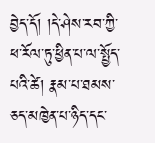བྱེད་དོ། །དེ་ཤེས་རབ་ཀྱི་ཕ་རོལ་ཏུ་ཕྱིན་པ་ལ་སྤྱོད་པའི་ཚེ། རྣམ་པ་ཐམས་ཅད་མཁྱེན་པ་ཉིད་དང་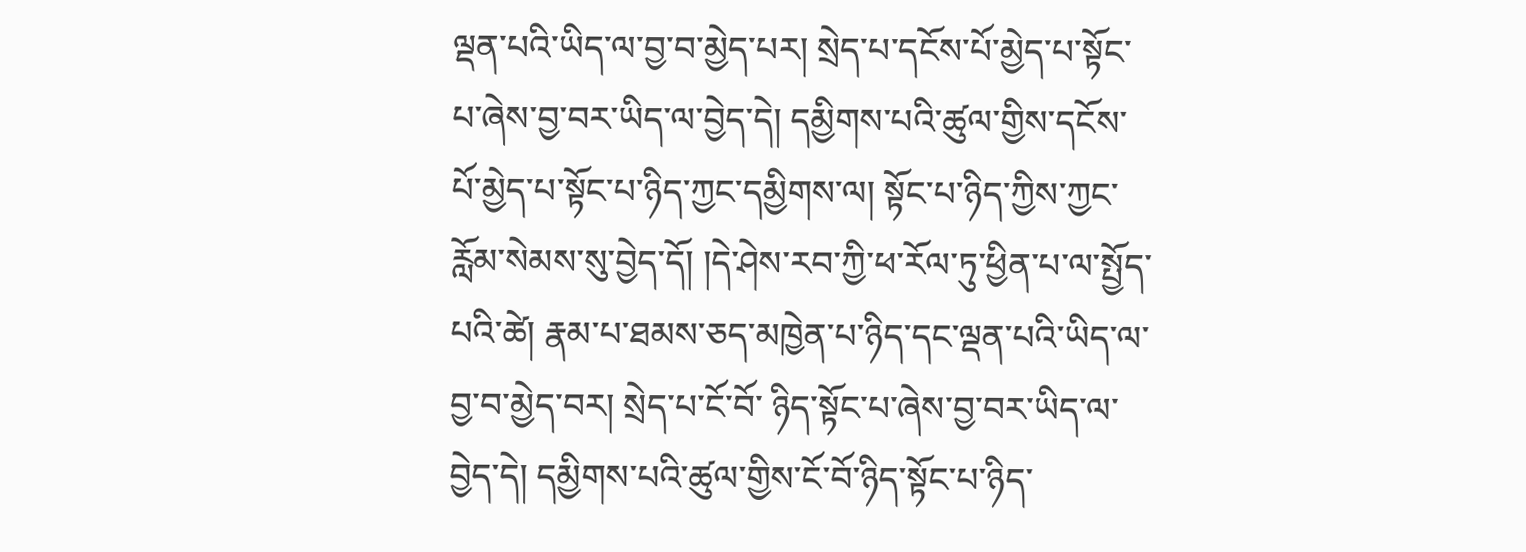ལྡན་པའི་ཡིད་ལ་བྱ་བ་མྱེད་པར། སྲེད་པ་དངོས་པོ་མྱེད་པ་སྟོང་པ་ཞེས་བྱ་བར་ཡིད་ལ་བྱེད་དེ། དམྱིགས་པའི་ཚུལ་གྱིས་དངོས་པོ་མྱེད་པ་སྟོང་པ་ཉིད་ཀྱང་དམྱིགས་ལ། སྟོང་པ་ཉིད་ཀྱིས་ཀྱང་རློམ་སེམས་སུ་བྱེད་དོ། །དེ་ཤེས་རབ་ཀྱི་ཕ་རོལ་ཏུ་ཕྱིན་པ་ལ་སྤྱོད་པའི་ཚེ། རྣམ་པ་ཐམས་ཅད་མཁྱེན་པ་ཉིད་དང་ལྡན་པའི་ཡིད་ལ་བྱ་བ་མྱེད་བར། སྲེད་པ་ངོ་བོ་ ཉིད་སྟོང་པ་ཞེས་བྱ་བར་ཡིད་ལ་བྱེད་དེ། དམྱིགས་པའི་ཚུལ་གྱིས་ངོ་བོ་ཉིད་སྟོང་པ་ཉིད་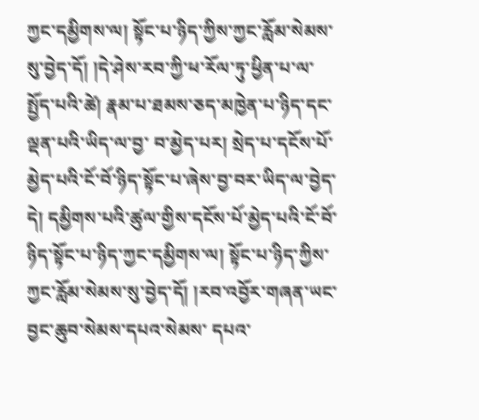ཀྱང་དམྱིགས་ལ། སྟོང་པ་ཉིད་ཀྱིས་ཀྱང་རློམ་སེམས་སུ་བྱེད་དོ། །དེ་ཤེས་རབ་ཀྱི་ཕ་རོལ་ཏུ་ཕྱིན་པ་ལ་སྤྱོད་པའི་ཚེ། རྣམ་པ་ཐམས་ཅད་མཁྱེན་པ་ཉིད་དང་ལྡན་པའི་ཡིད་ལ་བྱ་ བ་མྱེད་པར། སྲེད་པ་དངོས་པོ་མྱེད་པའི་ངོ་བོ་ཉིད་སྟོང་པ་ཞེས་བྱ་བར་ཡིད་ལ་བྱེད་དེ། དམྱིགས་པའི་ཚུལ་གྱིས་དངོས་པོ་མྱེད་པའི་ངོ་བོ་ཉིད་སྟོང་པ་ཉིད་ཀྱང་དམྱིགས་ལ། སྟོང་པ་ཉིད་ཀྱིས་ཀྱང་རློམ་སེམས་སུ་བྱེད་དོ། །རབ་འབྱོར་གཞན་ཡང་བྱང་ཆུབ་སེམས་དཔའ་སེམས་ དཔའ་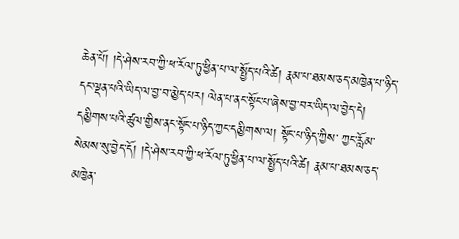ཆེན་པོ། །དེ་ཤེས་རབ་ཀྱི་ཕ་རོལ་ཏུ་ཕྱིན་པ་ལ་སྤྱོད་པའི་ཚེ། རྣམ་པ་ཐམས་ཅད་མཁྱེན་པ་ཉིད་དང་ལྡན་པའི་ཡིད་ལ་བྱ་བ་མྱེད་པར། ལེན་པ་ནང་སྟོང་པ་ཞེས་བྱ་བར་ཡིད་ལ་བྱེད་དེ། དམྱིགས་པའི་ཚུལ་གྱིས་ནང་སྟོང་པ་ཉིད་ཀྱང་དམྱིགས་ལ། སྟོང་པ་ཉིད་ཀྱིས་ ཀྱང་རློམ་སེམས་སུ་བྱེད་དོ། །དེ་ཤེས་རབ་ཀྱི་ཕ་རོལ་ཏུ་ཕྱིན་པ་ལ་སྤྱོད་པའི་ཚེ། རྣམ་པ་ཐམས་ཅད་མཁྱེན་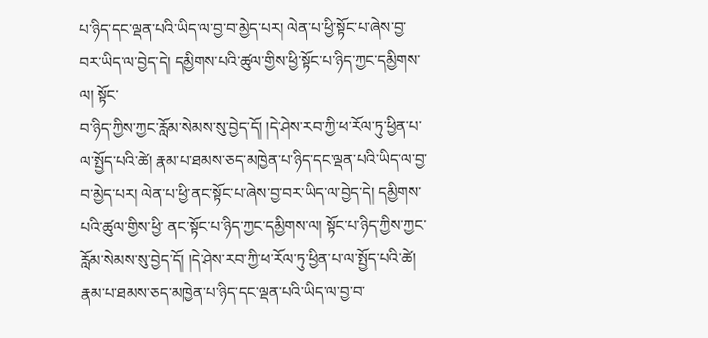པ་ཉིད་དང་ལྡན་པའི་ཡིད་ལ་བྱ་བ་མྱེད་པར། ལེན་པ་ཕྱི་སྟོང་པ་ཞེས་བྱ་བར་ཡིད་ལ་བྱེད་དེ། དམྱིགས་པའི་ཚུལ་གྱིས་ཕྱི་སྟོང་པ་ཉིད་ཀྱང་དམྱིགས་ལ། སྟོང་
བ་ཉིད་ཀྱིས་ཀྱང་རློམ་སེམས་སུ་བྱེད་དོ། །དེ་ཤེས་རབ་ཀྱི་ཕ་རོལ་ཏུ་ཕྱིན་པ་ལ་སྤྱོད་པའི་ཚེ། རྣམ་པ་ཐམས་ཅད་མཁྱེན་པ་ཉིད་དང་ལྡན་པའི་ཡིད་ལ་བྱ་བ་མྱེད་པར། ལེན་པ་ཕྱི་ནང་སྟོང་པ་ཞེས་བྱ་བར་ཡིད་ལ་བྱེད་དེ། དམྱིགས་པའི་ཚུལ་གྱིས་ཕྱི་ ནང་སྟོང་པ་ཉིད་ཀྱང་དམྱིགས་ལ། སྟོང་པ་ཉིད་ཀྱིས་ཀྱང་རློམ་སེམས་སུ་བྱེད་དོ། །དེ་ཤེས་རབ་ཀྱི་ཕ་རོལ་ཏུ་ཕྱིན་པ་ལ་སྤྱོད་པའི་ཚེ། རྣམ་པ་ཐམས་ཅད་མཁྱེན་པ་ཉིད་དང་ལྡན་པའི་ཡིད་ལ་བྱ་བ་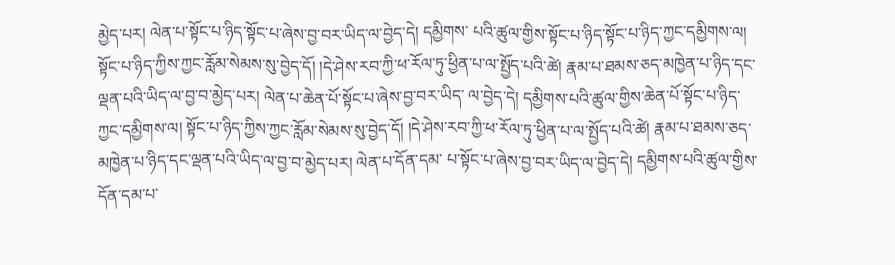མྱེད་པར། ལེན་པ་སྟོང་པ་ཉིད་སྟོང་པ་ཞེས་བྱ་བར་ཡིད་ལ་བྱེད་དེ། དམྱིགས་ པའི་ཚུལ་གྱིས་སྟོང་པ་ཉིད་སྟོང་པ་ཉིད་ཀྱང་དམྱིགས་ལ། སྟོང་པ་ཉིད་ཀྱིས་ཀྱང་རློམ་སེམས་སུ་བྱེད་དོ། །དེ་ཤེས་རབ་ཀྱི་ཕ་རོལ་ཏུ་ཕྱིན་པ་ལ་སྤྱོད་པའི་ཚེ། རྣམ་པ་ཐམས་ཅད་མཁྱེན་པ་ཉིད་དང་ལྡན་པའི་ཡིད་ལ་བྱ་བ་མྱེད་པར། ལེན་པ་ཆེན་པོ་སྟོང་པ་ཞེས་བྱ་བར་ཡིད་ ལ་བྱེད་དེ། དམྱིགས་པའི་ཚུལ་གྱིས་ཆེན་པོ་སྟོང་པ་ཉིད་ཀྱང་དམྱིགས་ལ། སྟོང་པ་ཉིད་ཀྱིས་ཀྱང་རློམ་སེམས་སུ་བྱེད་དོ། །དེ་ཤེས་རབ་ཀྱི་ཕ་རོལ་ཏུ་ཕྱིན་པ་ལ་སྤྱོད་པའི་ཚེ། རྣམ་པ་ཐམས་ཅད་མཁྱེན་པ་ཉིད་དང་ལྡན་པའི་ཡིད་ལ་བྱ་བ་མྱེད་པར། ལེན་པ་དོན་དམ་ པ་སྟོང་པ་ཞེས་བྱ་བར་ཡིད་ལ་བྱེད་དེ། དམྱིགས་པའི་ཚུལ་གྱིས་དོན་དམ་པ་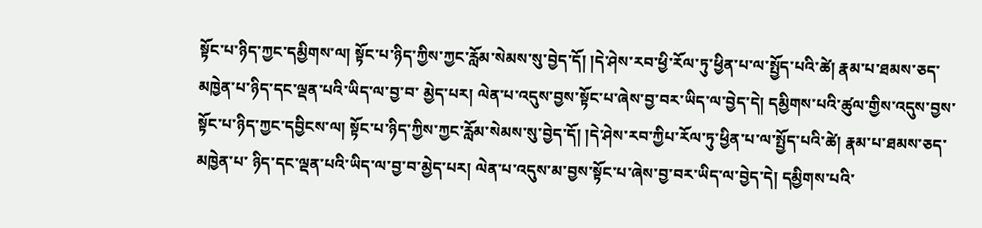སྟོང་པ་ཉིད་ཀྱང་དམྱིགས་ལ། སྟོང་པ་ཉིད་ཀྱིས་ཀྱང་རློམ་སེམས་སུ་བྱེད་དོ། །དེ་ཤེས་རབ་ཕྱི་རོལ་ཏུ་ཕྱིན་པ་ལ་སྤྱོད་པའི་ཚེ། རྣམ་པ་ཐམས་ཅད་མཁྱེན་པ་ཉིད་དང་ལྡན་པའི་ཡིད་ལ་བྱ་བ་ མྱེད་པར། ལེན་པ་འདུས་བྱས་སྟོང་པ་ཞེས་བྱ་བར་ཡིད་ལ་བྱེད་དེ། དམྱིགས་པའི་ཚུལ་གྱིས་འདུས་བྱས་སྟོང་པ་ཉིད་ཀྱང་དབྱིངས་ལ། སྟོང་པ་ཉིད་ཀྱིས་ཀྱང་རློམ་སེམས་སུ་བྱེད་དོ། །དེ་ཤེས་རབ་ཀྱིཔ་རོལ་ཏུ་ཕྱིན་པ་ལ་སྤྱོད་པའི་ཚེ། རྣམ་པ་ཐམས་ཅད་མཁྱེན་པ་ ཉིད་དང་ལྡན་པའི་ཡིད་ལ་བྱ་བ་མྱེད་པར། ལེན་པ་འདུས་མ་བྱས་སྟོང་པ་ཞེས་བྱ་བར་ཡིད་ལ་བྱེད་དེ། དམྱིགས་པའི་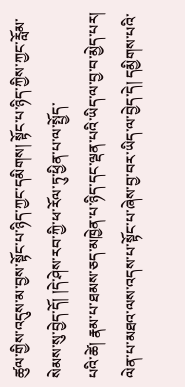ཚུལ་གྱིས་འདུས་མ་བྱས་སྟོང་པ་ཉིད་ཀྱང་དམིགས། སྟོང་པ་ཉིད་ཀྱིས་ཀྱང་རློམ་སེམས་སུ་བྱེད་དོ། །དེ་ཤེས་རབ་ཀྱི་ཕ་རོལ་ཏུ་ཕྱིན་པ་ལ་སྤྱོད་
པའི་ཚེ། རྣམ་པ་ཐམས་ཅད་མཁྱེན་པ་ཉིད་དང་ལྡན་པའི་ཡིད་ལ་བྱ་བ་མྱེད་པར། ལེན་པ་མཐའ་ལས་འདས་པ་སྟོང་པ་ཞེས་བྱ་བར་ཡིད་ལ་བྱེད་དེ། དམྱིགས་པའི་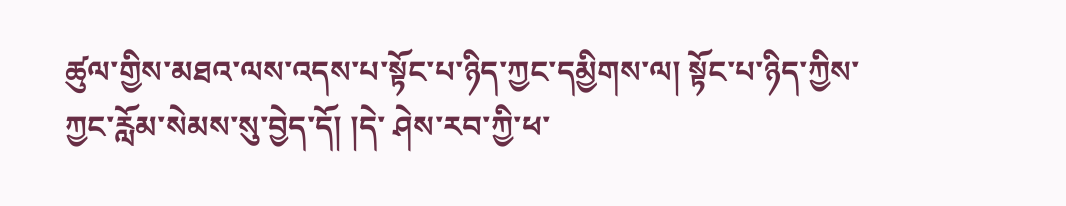ཚུལ་གྱིས་མཐའ་ལས་འདས་པ་སྟོང་པ་ཉིད་ཀྱང་དམྱིགས་ལ། སྟོང་པ་ཉིད་ཀྱིས་ཀྱང་རློམ་སེམས་སུ་བྱེད་དོ། །དེ་ ཤེས་རབ་ཀྱི་ཕ་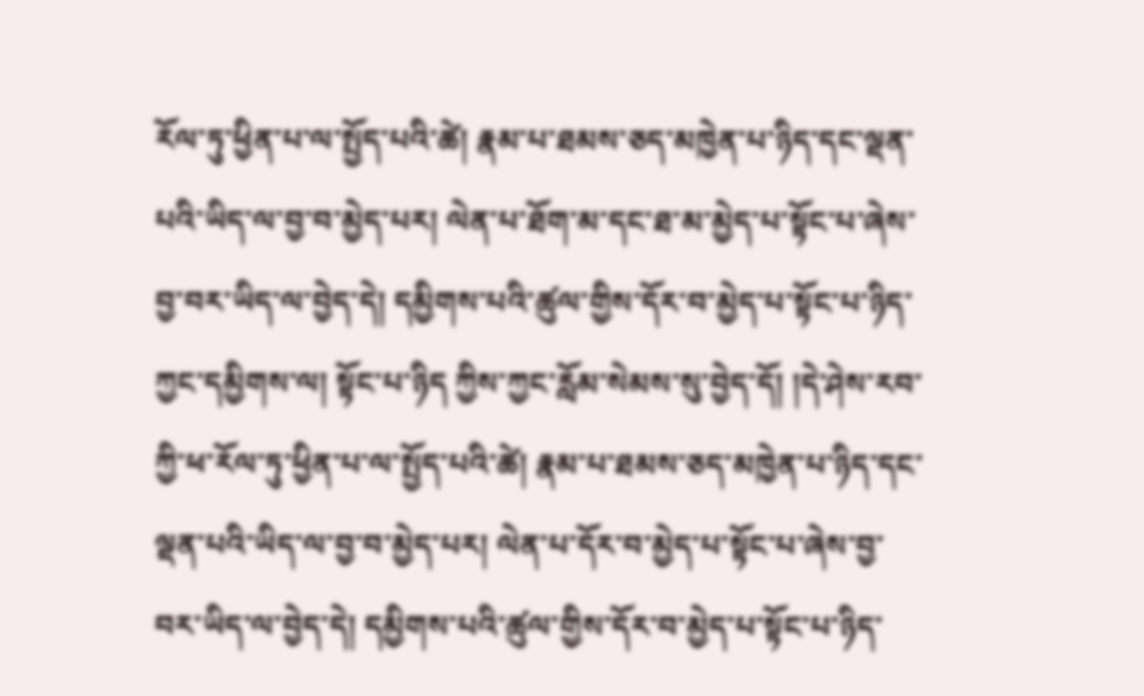རོལ་ཏུ་ཕྱིན་པ་ལ་སྤྱོད་པའི་ཚེ། རྣམ་པ་ཐམས་ཅད་མཁྱེན་པ་ཉིད་དང་ལྡན་པའི་ཡིད་ལ་བྱ་བ་མྱེད་པར། ལེན་པ་ཐོག་མ་དང་ཐ་མ་མྱེད་པ་སྟོང་པ་ཞེས་བྱ་བར་ཡིད་ལ་བྱེད་དེ། དམྱིགས་པའི་ཚུལ་གྱིས་དོར་བ་མྱེད་པ་སྟོང་པ་ཉིད་ཀྱང་དམྱིགས་ལ། སྟོང་པ་ཉིད ཀྱིས་ཀྱང་རློམ་སེམས་སུ་བྱེད་དོ། །དེ་ཤེས་རབ་ཀྱི་ཕ་རོལ་ཏུ་ཕྱིན་པ་ལ་སྤྱོད་པའི་ཚེ། རྣམ་པ་ཐམས་ཅད་མཁྱེན་པ་ཉིད་དང་ལྡན་པའི་ཡིད་ལ་བྱ་བ་མྱེད་པར། ལེན་པ་དོར་བ་མྱེད་པ་སྟོང་པ་ཞེས་བྱ་བར་ཡིད་ལ་བྱེད་དེ། དམྱིགས་པའི་ཚུལ་གྱིས་དོར་བ་མྱེད་པ་སྟོང་པ་ཉིད་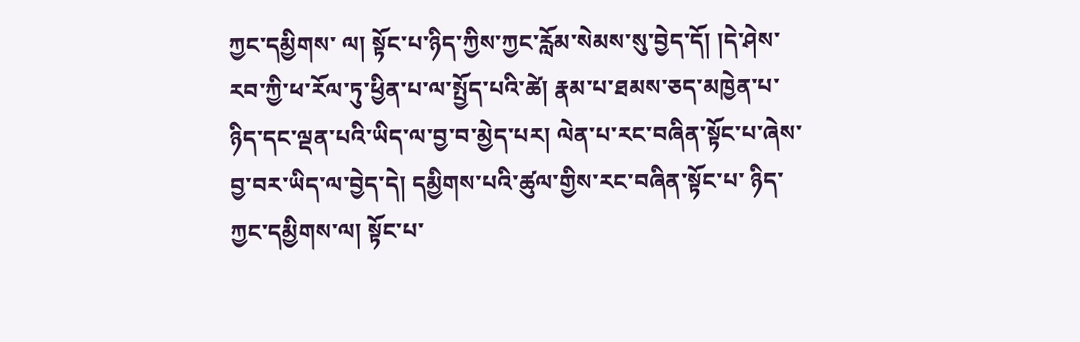ཀྱང་དམྱིགས་ ལ། སྟོང་པ་ཉིད་ཀྱིས་ཀྱང་རློམ་སེམས་སུ་བྱེད་དོ། །དེ་ཤེས་རབ་ཀྱི་ཕ་རོལ་ཏུ་ཕྱིན་པ་ལ་སྤྱོད་པའི་ཚེ། རྣམ་པ་ཐམས་ཅད་མཁྱེན་པ་ཉིད་དང་ལྡན་པའི་ཡིད་ལ་བྱ་བ་མྱེད་པར། ལེན་པ་རང་བཞིན་སྟོང་པ་ཞེས་བྱ་བར་ཡིད་ལ་བྱེད་དེ། དམྱིགས་པའི་ཚུལ་གྱིས་རང་བཞིན་སྟོང་པ་ ཉིད་ཀྱང་དམྱིགས་ལ། སྟོང་པ་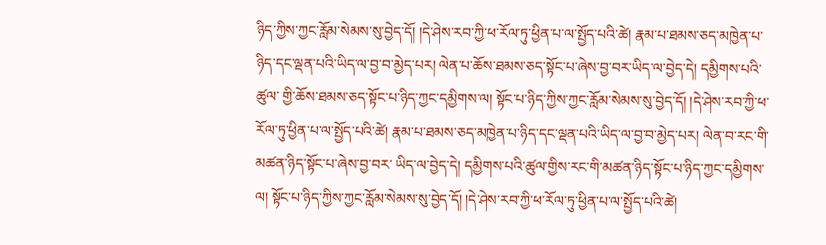ཉིད་ཀྱིས་ཀྱང་རློམ་སེམས་སུ་བྱེད་དོ། །དེ་ཤེས་རབ་ཀྱི་ཕ་རོལ་ཏུ་ཕྱིན་པ་ལ་སྤྱོད་པའི་ཚེ། རྣམ་པ་ཐམས་ཅད་མཁྱེན་པ་ཉིད་དང་ལྡན་པའི་ཡིད་ལ་བྱ་བ་མྱེད་པར། ལེན་པ་ཆོས་ཐམས་ཅད་སྟོང་པ་ཞེས་བྱ་བར་ཡིད་ལ་བྱེད་དེ། དམྱིགས་པའི་ཚུལ་ གྱི་ཆོས་ཐམས་ཅད་སྟོང་པ་ཉིད་ཀྱང་དམྱིགས་ལ། སྟོང་པ་ཉིད་ཀྱིས་ཀྱང་རློམ་སེམས་སུ་བྱེད་དོ། །དེ་ཤེས་རབ་ཀྱི་ཕ་རོལ་ཏུ་ཕྱིན་པ་ལ་སྤྱོད་པའི་ཚེ། རྣམ་པ་ཐམས་ཅད་མཁྱེན་པ་ཉིད་དང་ལྡན་པའི་ཡིད་ལ་བྱ་བ་མྱེད་པར། ལེན་བ་རང་གི་མཚན་ཉིད་སྟོང་པ་ཞེས་བྱ་བར་ ཡིད་ལ་བྱེད་དེ། དམྱིགས་པའི་ཚུལ་གྱིས་རང་གི་མཚན་ཉིད་སྟོང་པ་ཉིད་ཀྱང་དམྱིགས་ལ། སྟོང་པ་ཉིད་ཀྱིས་ཀྱང་རློམ་སེམས་སུ་བྱེད་དོ། །དེ་ཤེས་རབ་ཀྱི་ཕ་རོལ་ཏུ་ཕྱིན་པ་ལ་སྤྱོད་པའི་ཚེ།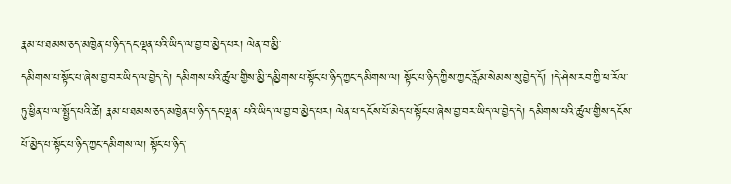རྣམ་པ་ཐམས་ཅད་མཁྱེན་པ་ཉིད་དང་ལྡན་པའི་ཡིད་ལ་བྱ་བ་མྱེད་པར། ལེན་བ་མྱི་
དམིགས་པ་སྟོང་པ་ཞེས་བྱ་བར་ཡིད་ལ་བྱེད་དེ། དམིགས་པའི་ཚུལ་གྱིས་མྱི་དམྱིགས་པ་སྟོང་པ་ཉིད་ཀྱང་དམིགས་ལ། སྟོང་པ་ཉིད་ཀྱིས་ཀྱང་རློམ་སེམས་སུ་བྱེད་དོ། །དེ་ཤེས་རབ་ཀྱི་ཕ་རོལ་ཏུ་ཕྱིན་པ་ལ་སྤྱོད་པའི་ཚེ། རྣམ་པ་ཐམས་ཅད་མཁྱེན་པ་ཉིད་དང་ལྡན་ པའི་ཡིད་ལ་བྱ་བ་མྱེད་པར། ལེན་པ་དངོས་པོ་མེད་པ་སྟོང་པ་ཞེས་བྱ་བར་ཡིད་ལ་བྱེད་དེ། དམིགས་པའི་ཚུལ་གྱིས་དངོས་པོ་མྱེད་པ་སྟོང་པ་ཉིད་ཀྱང་དམིགས་ལ། སྟོང་པ་ཉིད་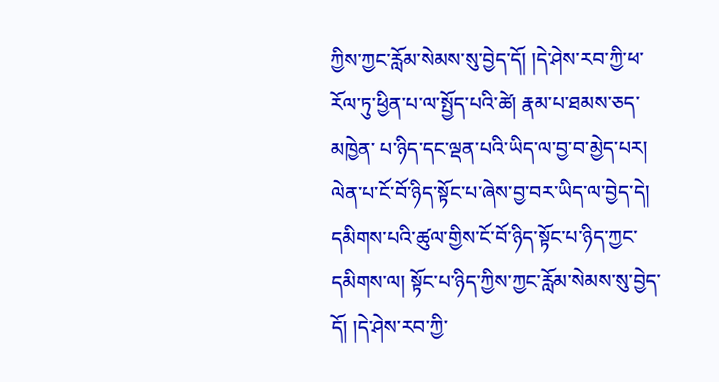ཀྱིས་ཀྱང་རློམ་སེམས་སུ་བྱེད་དོ། །དེ་ཤེས་རབ་ཀྱི་ཕ་རོལ་ཏུ་ཕྱིན་པ་ལ་སྤྱོད་པའི་ཚེ། རྣམ་པ་ཐམས་ཅད་མཁྱེན་ པ་ཉིད་དང་ལྡན་པའི་ཡིད་ལ་བྱ་བ་མྱེད་པར། ལེན་པ་ངོ་བོ་ཉིད་སྟོང་པ་ཞེས་བྱ་བར་ཡིད་ལ་བྱེད་དེ། དམིགས་པའི་ཚུལ་གྱིས་ངོ་བོ་ཉིད་སྟོང་པ་ཉིད་ཀྱང་དམིགས་ལ། སྟོང་པ་ཉིད་ཀྱིས་ཀྱང་རློམ་སེམས་སུ་བྱེད་དོ། །དེ་ཤེས་རབ་ཀྱི་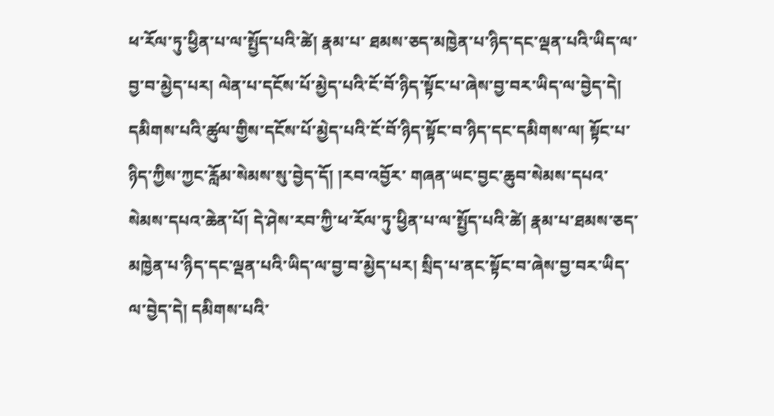ཕ་རོལ་ཏུ་ཕྱིན་པ་ལ་སྤྱོད་པའི་ཚེ། རྣམ་པ་ ཐམས་ཅད་མཁྱེན་པ་ཉིད་དང་ལྡན་པའི་ཡིད་ལ་བྱ་བ་མྱེད་པར། ལེན་པ་དངོས་པོ་མྱེད་པའི་ངོ་བོ་ཉིད་སྟོང་པ་ཞེས་བྱ་བར་ཡིད་ལ་བྱེད་དེ། དམིགས་པའི་ཚུལ་གྱིས་དངོས་པོ་མྱེད་པའི་ངོ་བོ་ཉིད་སྟོང་བ་ཉིད་དང་དམིགས་ལ། སྟོང་པ་ཉིད་ཀྱིས་ཀྱང་རློམ་སེམས་སུ་བྱེད་དོ། །རབ་འབྱོར་ གཞན་ཡང་བྱང་ཆུབ་སེམས་དཔའ་སེམས་དཔའ་ཆེན་པོ། དེ་ཤེས་རབ་ཀྱི་ཕ་རོལ་ཏུ་ཕྱིན་པ་ལ་སྤྱོད་པའི་ཚེ། རྣམ་པ་ཐམས་ཅད་མཁྱེན་པ་ཉིད་དང་ལྡན་པའི་ཡིད་ལ་བྱ་བ་མྱེད་པར། སྲིད་པ་ནང་སྟོང་བ་ཞེས་བྱ་བར་ཡིད་ལ་བྱེད་དེ། དམིགས་པའི་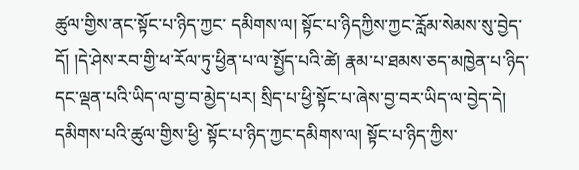ཚུལ་གྱིས་ནང་སྟོང་པ་ཉིད་ཀྱང་ དམིགས་ལ། སྟོང་པ་ཉིདཀྱིས་ཀྱང་རློམ་སེམས་སུ་བྱེད་དོ། །དེ་ཤེས་རབ་གྱི་ཕ་རོལ་ཏུ་ཕྱིན་པ་ལ་སྤྱོད་པའི་ཚེ། རྣམ་པ་ཐམས་ཅད་མཁྱེན་པ་ཉིད་དང་ལྡན་པའི་ཡིད་ལ་བྱ་བ་མྱེད་པར། སྲིད་པ་ཕྱི་སྟོང་པ་ཞེས་བྱ་བར་ཡིད་ལ་བྱེད་དེ། དམིགས་པའི་ཚུལ་གྱིས་ཕྱི་ སྟོང་པ་ཉིད་ཀྱང་དམིགས་ལ། སྟོང་པ་ཉིད་ཀྱིས་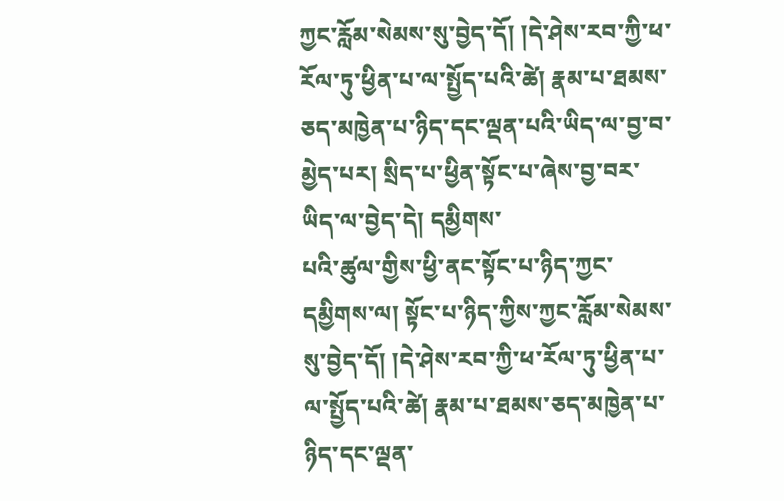ཀྱང་རློམ་སེམས་སུ་བྱེད་དོ། །དེ་ཤེས་རབ་ཀྱི་ཕ་རོལ་ཏུ་ཕྱིན་པ་ལ་སྤྱོད་པའི་ཚེ། རྣམ་པ་ཐམས་ཅད་མཁྱེན་པ་ཉིད་དང་ལྡན་པའི་ཡིད་ལ་བྱ་བ་མྱེད་པར། སྲིད་པ་ཕྱིན་སྟོང་པ་ཞེས་བྱ་བར་ཡིད་ལ་བྱེད་དེ། དམྱིགས་
པའི་ཚུལ་གྱིས་ཕྱི་ནང་སྟོང་པ་ཉིད་ཀྱང་དམྱིགས་ལ། སྟོང་པ་ཉིད་ཀྱིས་ཀྱང་རློམ་སེམས་སུ་བྱེད་དོ། །དེ་ཤེས་རབ་ཀྱི་ཕ་རོལ་ཏུ་ཕྱིན་པ་ལ་སྤྱོད་པའི་ཚེ། རྣམ་པ་ཐམས་ཅད་མཁྱེན་པ་ཉིད་དང་ལྡན་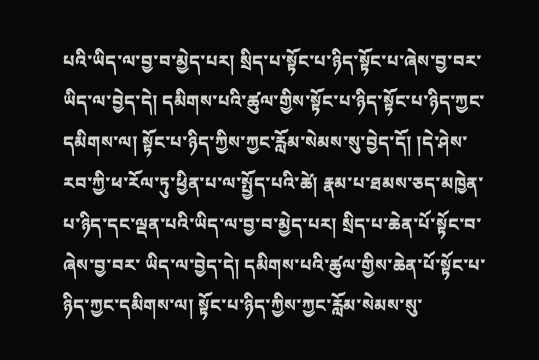པའི་ཡིད་ལ་བྱ་བ་མྱེད་པར། སྲིད་པ་སྟོང་པ་ཉིད་སྟོང་པ་ཞེས་བྱ་བར་ཡིད་ལ་བྱེད་དེ། དམིགས་པའི་ཚུལ་གྱིས་སྟོང་པ་ཉིད་སྟོང་པ་ཉིད་ཀྱང་དམིགས་ལ། སྟོང་པ་ཉིད་ཀྱིས་ཀྱང་རློམ་སེམས་སུ་བྱེད་དོ། །དེ་ཤེས་རབ་ཀྱི་ཕ་རོལ་ཏུ་ཕྱིན་པ་ལ་སྤྱོད་པའི་ཚེ། རྣམ་པ་ཐམས་ཅད་མཁྱེན་པ་ཉིད་དང་ལྡན་པའི་ཡིད་ལ་བྱ་བ་མྱེད་པར། སྲིད་པ་ཆེན་པོ་སྟོང་བ་ཞེས་བྱ་བར་ ཡིད་ལ་བྱེད་དེ། དམིགས་པའི་ཚུལ་གྱིས་ཆེན་པོ་སྟོང་པ་ཉིད་ཀྱང་དམིགས་ལ། སྟོང་པ་ཉིད་ཀྱིས་ཀྱང་རློམ་སེམས་སུ་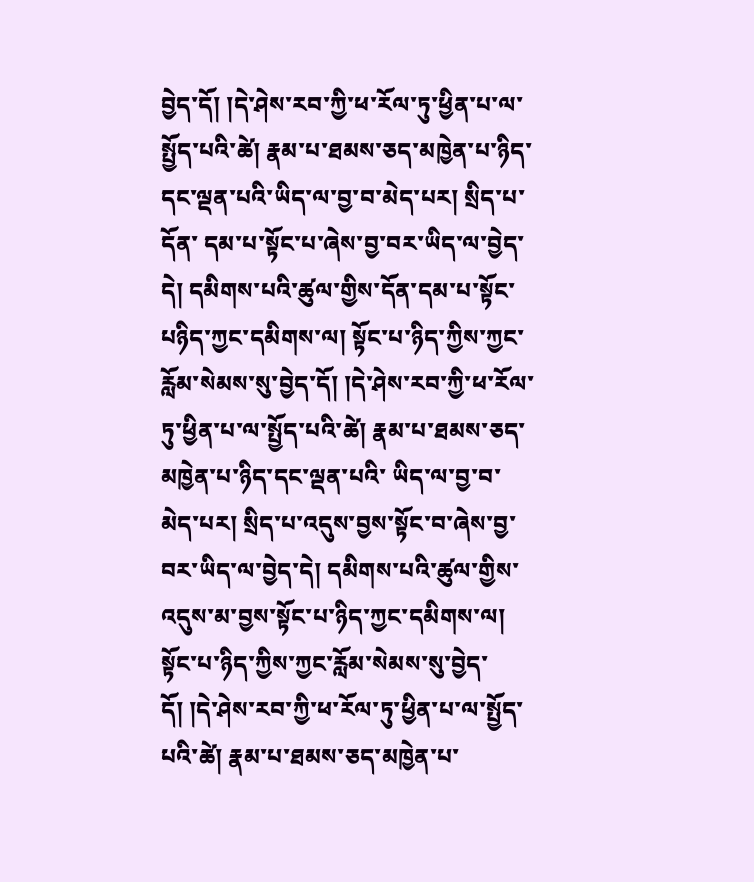བྱེད་དོ། །དེ་ཤེས་རབ་ཀྱི་ཕ་རོལ་ཏུ་ཕྱིན་པ་ལ་སྤྱོད་པའི་ཚེ། རྣམ་པ་ཐམས་ཅད་མཁྱེན་པ་ཉིད་དང་ལྡན་པའི་ཡིད་ལ་བྱ་བ་མེད་པར། སྲིད་པ་དོན་ དམ་པ་སྟོང་པ་ཞེས་བྱ་བར་ཡིད་ལ་བྱེད་དེ། དམིགས་པའི་ཚུལ་གྱིས་དོན་དམ་པ་སྟོང་པཉིད་ཀྱང་དམིགས་ལ། སྟོང་པ་ཉིད་ཀྱིས་ཀྱང་རློམ་སེམས་སུ་བྱེད་དོ། །དེ་ཤེས་རབ་ཀྱི་ཕ་རོལ་ཏུ་ཕྱིན་པ་ལ་སྤྱོད་པའི་ཚེ། རྣམ་པ་ཐམས་ཅད་མཁྱེན་པ་ཉིད་དང་ལྡན་པའི་ ཡིད་ལ་བྱ་བ་མེད་པར། སྲིད་པ་འདུས་བྱས་སྟོང་བ་ཞེས་བྱ་བར་ཡིད་ལ་བྱེད་དེ། དམིགས་པའི་ཚུལ་གྱིས་འདུས་མ་བྱས་སྟོང་པ་ཉིད་ཀྱང་དམིགས་ལ། སྟོང་པ་ཉིད་ཀྱིས་ཀྱང་རློམ་སེམས་སུ་བྱེད་དོ། །དེ་ཤེས་རབ་ཀྱི་ཕ་རོལ་ཏུ་ཕྱིན་པ་ལ་སྤྱོད་པའི་ཚེ། རྣམ་པ་ཐམས་ཅད་མཁྱེན་པ་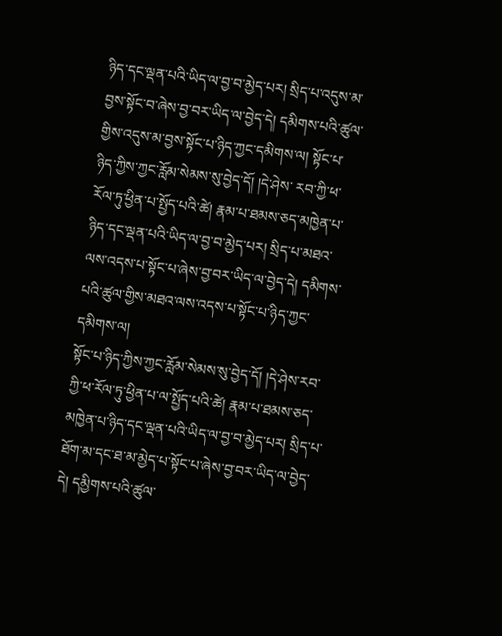ཉིད་དང་ལྡན་པའི་ཡིད་ལ་བྱ་བ་མྱེད་པར། སྲིད་པ་འདུས་མ་བྱས་སྟོང་བ་ཞེས་བྱ་བར་ཡིད་ལ་བྱེད་དེ། དམིགས་པའི་ཚུལ་གྱིས་འདུས་མ་བྱས་སྟོང་པ་ཉིད་ཀྱང་དམིགས་ལ། སྟོང་པ་ཉིད་ཀྱིས་ཀྱང་རློམ་སེམས་སུ་བྱེད་དོ། །དེ་ཤེས་ རབ་ཀྱི་ཕ་རོལ་ཏུ་ཕྱིན་པ་སྤྱོད་པའི་ཚེ། རྣམ་པ་ཐམས་ཅད་མཁྱེན་པ་ཉིད་དང་ལྡན་པའི་ཡིད་ལ་བྱ་བ་མྱེད་པར། སྲིད་པ་མཐའ་ལས་འདས་པ་སྟོང་པ་ཞེས་བྱ་བར་ཡིད་ལ་བྱེད་དེ། དམིགས་པའི་ཚུལ་གྱིས་མཐའ་ལས་འདས་པ་སྟོང་པ་ཉིད་ཀྱང་དམིགས་ལ།
སྟོང་པ་ཉིད་ཀྱིས་ཀྱང་རློམ་སེམས་སུ་བྱེད་དོ། །དེ་ཤེས་རབ་ཀྱི་ཕ་རོལ་ཏུ་ཕྱིན་པ་ལ་སྤྱོད་པའི་ཚེ། རྣམ་པ་ཐམས་ཅད་མཁྱེན་པ་ཉིད་དང་ལྡན་པའི་ཡིད་ལ་བྱ་བ་མྱེད་པར། སྲིད་པ་ཐོག་མ་དང་ཐ་མ་མྱེད་པ་སྟོང་པ་ཞེས་བྱ་བར་ཡིད་ལ་བྱེད་ དེ། དམྱིགས་པའི་ཚུལ་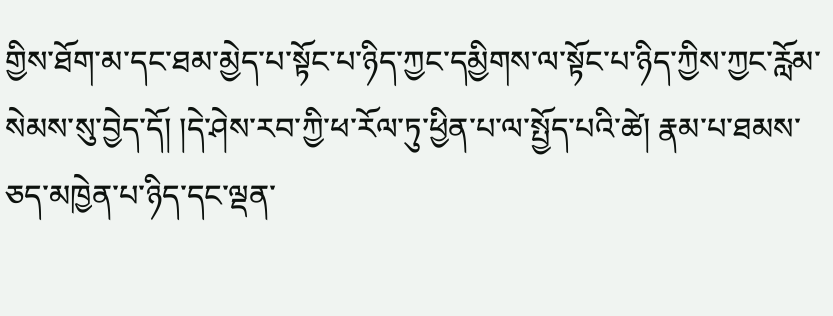གྱིས་ཐོག་མ་དང་ཐམ་མྱེད་པ་སྟོང་པ་ཉིད་ཀྱང་དམྱིགས་ལ་སྟོང་པ་ཉིད་ཀྱིས་ཀྱང་རློམ་སེམས་སུ་བྱེད་དོ། །དེ་ཤེས་རབ་ཀྱི་ཕ་རོལ་ཏུ་ཕྱིན་པ་ལ་སྤྱོད་པའི་ཚེ། རྣམ་པ་ཐམས་ཅད་མཁྱེན་པ་ཉིད་དང་ལྡན་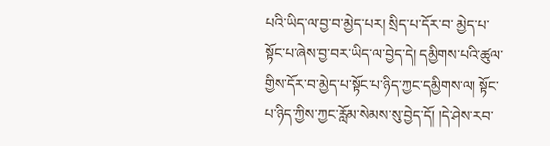པའི་ཡིད་ལ་བྱ་བ་མྱེད་པར། སྲིད་པ་དོར་བ་ མྱེད་པ་སྟོང་པ་ཞེས་བྱ་བར་ཡིད་ལ་བྱེད་དེ། དམྱིགས་པའི་ཚུལ་གྱིས་དོར་བ་མྱེད་པ་སྟོང་པ་ཉིད་ཀྱང་དམྱིགས་ལ། སྟོང་པ་ཉིད་ཀྱིས་ཀྱང་རློམ་སེམས་སུ་བྱེད་དོ། །དེ་ཤེས་རབ་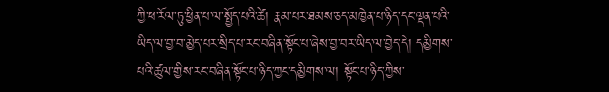ཀྱི་ཕ་རོལ་ཏུ་ཕྱིན་པ་ལ་སྤྱོད་པའི་ཚེ། རྣམ་པར་ཐམས་ཅད་མཁྱེན་པ་ཉིད་དང་ལྡན་པའི་ ཡིད་ལ་བྱ་བ་མྱེད་པར་སྲིད་པ་རང་བཞིན་སྟོང་པ་ཞེས་བྱ་བར་ཡིད་ལ་བྱེད་དེ། དམྱིགས་པའི་ཚུལ་གྱིས་རང་བཞིན་སྟོང་པ་ཉིད་ཀྱང་དམྱིགས་ལ། སྟོང་པ་ཉིད་ཀྱིས་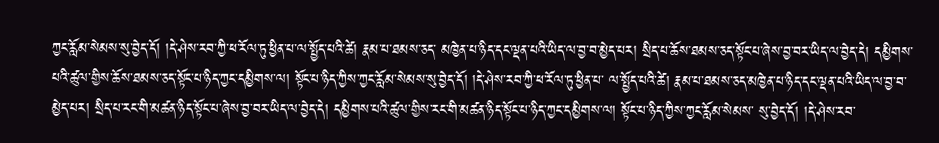ཀྱང་རློམ་སེམས་སུ་བྱེད་དོ། །དེ་ཤེས་རབ་ཀྱི་ཕ་རོལ་ཏུ་ཕྱིན་པ་ལ་སྤྱོད་པའི་ཚེ། རྣམ་པ་ཐམས་ཅད་ མཁྱེན་པ་ཉིད་དང་ལྡན་པའི་ཡིད་ལ་བྱ་བ་མྱེད་པར། སྲིད་པ་ཆོས་ཐམས་ཅད་སྟོང་པ་ཞེས་བྱ་བར་ཡིད་ལ་བྱེད་དེ། དམྱིགས་པའི་ཚུལ་གྱིས་ཆོས་ཐམས་ཅད་སྟོང་པ་ཉིད་ཀྱང་དམྱིགས་ལ། སྟོང་པ་ཉིད་ཀྱིས་ཀྱང་རློམ་སེམས་སུ་བྱེད་དོ། །དེ་ཤེས་རབ་ཀྱི་ཕ་རོལ་ཏུ་ཕྱིན་པ་ ལ་སྤྱོད་པའི་ཚེ། རྣམ་པ་ཐམས་ཅད་མཁྱེན་པ་ཉིད་དང་ལྡན་པའི་ཡིད་ལ་བྱ་བ་མྱེད་པར། སྲིད་པ་རང་གི་མཚན་ཉིད་སྟོང་པ་ཞེས་བྱ་བར་ཡིད་ལ་བྱེད་དེ། དམྱིགས་པའི་ཚུལ་གྱིས་རང་གི་མཚན་ཉིད་སྟོང་པ་ཉིད་ཀྱང་དམྱིགས་ལ། སྟོང་པ་ཉིད་ཀྱིས་ཀྱང་རློམ་སེམས་ སུ་བྱེད་དོ། །དེ་ཤེས་རབ་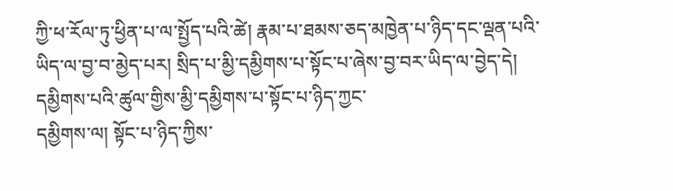ཀྱི་ཕ་རོལ་ཏུ་ཕྱིན་པ་ལ་སྤྱོད་པའི་ཚེ། རྣམ་པ་ཐམས་ཅད་མཁྱེན་པ་ཉིད་དང་ལྡན་པའི་ཡིད་ལ་བྱ་བ་མྱེད་པར། སྲིད་པ་མྱི་དམྱིགས་པ་སྟོང་པ་ཞེས་བྱ་བར་ཡིད་ལ་བྱེད་དེ། དམྱིགས་པའི་ཚུལ་གྱིས་མྱི་དམྱིགས་པ་སྟོང་པ་ཉིད་ཀྱང་
དམྱིགས་ལ། སྟོང་པ་ཉིད་ཀྱིས་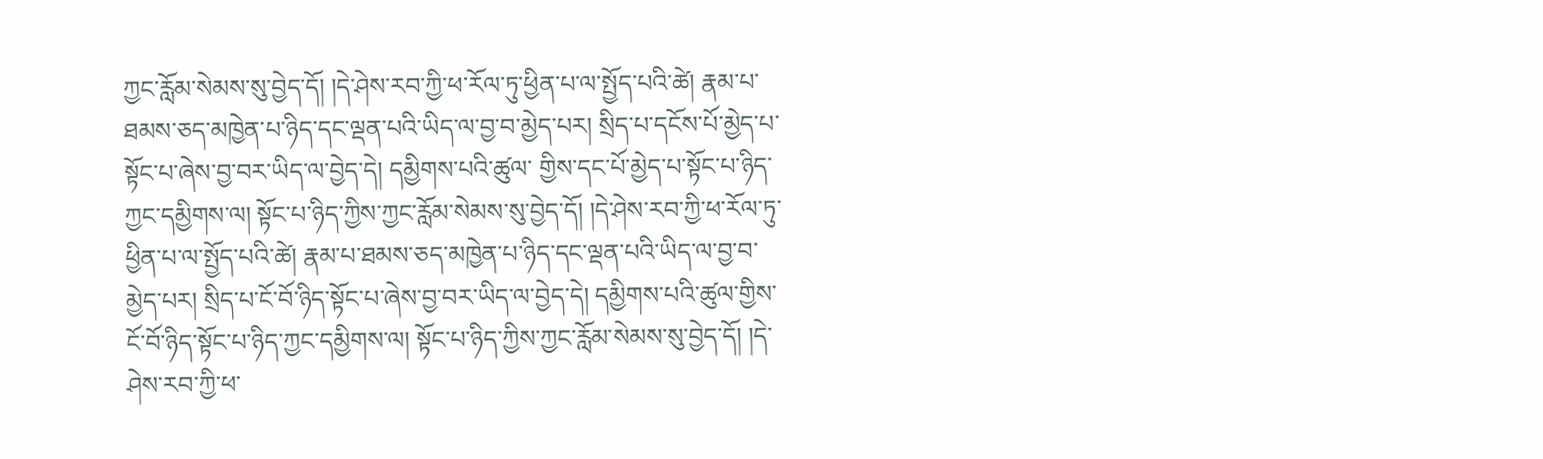ཀྱང་རློམ་སེམས་སུ་བྱེད་དོ། །དེ་ཤེས་རབ་ཀྱི་ཕ་རོལ་ཏུ་ཕྱིན་པ་ལ་སྤྱོད་པའི་ཚེ། རྣམ་པ་ཐམས་ཅད་མཁྱེན་པ་ཉིད་དང་ལྡན་པའི་ཡིད་ལ་བྱ་བ་མྱེད་པར། སྲིད་པ་དངོས་པོ་མྱེད་པ་སྟོང་པ་ཞེས་བྱ་བར་ཡིད་ལ་བྱེད་དེ། དམྱིགས་པའི་ཚུལ་ གྱིས་དང་པོ་མྱེད་པ་སྟོང་པ་ཉིད་ཀྱང་དམྱིགས་ལ། སྟོང་པ་ཉིད་ཀྱིས་ཀྱང་རློམ་སེམས་སུ་བྱེད་དོ། །དེ་ཤེས་རབ་ཀྱི་ཕ་རོལ་ཏུ་ཕྱིན་པ་ལ་སྤྱོད་པའི་ཚེ། རྣམ་པ་ཐམས་ཅད་མཁྱེན་པ་ཉིད་དང་ལྡན་པའི་ཡིད་ལ་བྱ་བ་མྱེད་པར། སྲིད་པ་ངོ་བོ་ཉིད་སྟོང་པ་ཞེས་བྱ་བར་ཡིད་ལ་བྱེད་དེ། དམྱིགས་པའི་ཚུལ་གྱིས་ངོ་བོ་ཉིད་སྟོང་པ་ཉིད་ཀྱང་དམྱིགས་ལ། སྟོང་པ་ཉིད་ཀྱིས་ཀྱང་རློམ་སེམས་སུ་བྱེད་དོ། །དེ་ཤེས་རབ་ཀྱི་ཕ་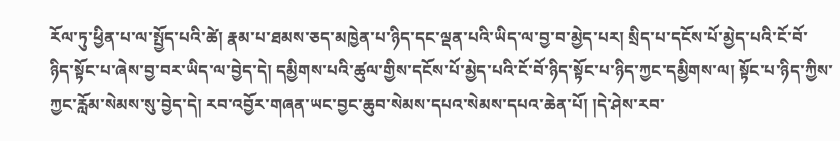རོལ་ཏུ་ཕྱིན་པ་ལ་སྤྱོད་པའི་ཚེ། རྣམ་པ་ཐམས་ཅད་མཁྱེན་པ་ཉིད་དང་ལྡན་པའི་ཡིད་ལ་བྱ་བ་མྱེད་པར། སྲིད་པ་དངོས་པོ་མྱེད་པའི་ངོ་བོ་ ཉིད་སྟོང་པ་ཞེས་བྱ་བར་ཡིད་ལ་བྱེད་དེ། དམྱིགས་པའི་ཚུལ་གྱིས་དངོས་པོ་མྱེད་པའི་ངོ་བོ་ཉིད་སྟོང་པ་ཉིད་ཀྱང་དམྱིགས་ལ། སྟོང་པ་ཉིད་ཀྱིས་ཀྱང་རློམ་སེམས་སུ་བྱེད་དེ། རབ་འབྱོར་གཞན་ཡང་བྱང་ཆུབ་སེམས་དཔའ་སེམས་དཔའ་ཆེན་པོ། །དེ་ཤེས་རབ་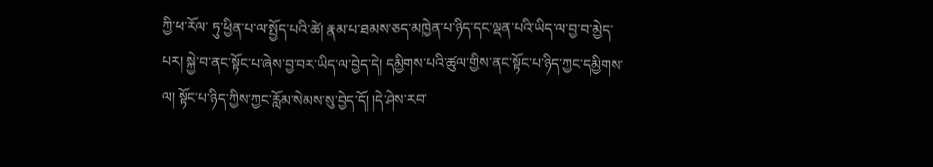ཀྱི་ཕ་རོལ་ ཏུ་ཕྱིན་པ་ལ་སྤྱོད་པའི་ཚེ། རྣམ་པ་ཐམས་ཅད་མཁྱེན་པ་ཉིད་དང་ལྡན་པའི་ཡིད་ལ་བྱ་བ་མྱེད་པར། སྐྱེ་བ་ནང་སྟོང་པ་ཞེས་བྱ་བར་ཡིད་ལ་བྱེད་དེ། དམྱིགས་པའི་ཚུལ་གྱིས་ནང་སྟོང་པ་ཉིད་ཀྱང་དམྱིགས་ལ། སྟོང་པ་ཉིད་ཀྱིས་ཀྱང་རློམ་སེམས་སུ་བྱེད་དོ། །དེ་ཤེས་རབ་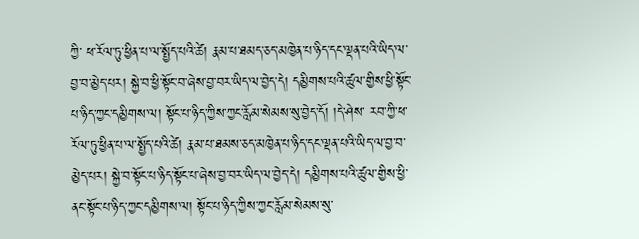ཀྱི་ ཕ་རོལ་ཏུ་ཕྱིན་པ་ལ་སྤྱོད་པའི་ཚེ། རྣམ་པ་ཐམད་ཅད་མཁྱེན་པ་ཉིད་དང་ལྡན་པའི་ཡིད་ལ་བྱ་བ་མྱེད་པར། སྐྱེ་བ་ཕྱི་སྟོང་བ་ཞེས་བྱ་བར་ཡིད་ལ་བྱེད་དེ། དམྱིགས་པའི་ཚུལ་གྱིས་ཕྱི་སྟོང་པ་ཉིད་ཀྱང་དམྱིགས་ལ། སྟོང་པ་ཉིད་ཀྱིས་ཀྱང་རློམ་སེམས་སུ་བྱེད་དོ། །དེ་ཤེས་ རབ་ཀྱི་ཕ་རོལ་ཏུ་ཕྱིན་པ་ལ་སྤྱོད་པའི་ཚེ། རྣམ་པ་ཐམས་ཅད་མཁྱེན་པ་ཉིད་དང་ལྡན་པའི་ཡིད་ལ་བྱ་བ་མྱེད་པར། སྐྱེ་བ་སྟོང་པ་ཉིད་སྟོང་པ་ཞེས་བྱ་བར་ཡིད་ལ་བྱེད་དེ། དམྱིགས་པའི་ཚུལ་གྱིས་ཕྱི་ནང་སྟོང་པ་ཉིད་ཀྱང་དམྱིགས་ལ། སྟོང་པ་ཉིད་ཀྱིས་ཀྱང་རློམ་སེམས་སུ་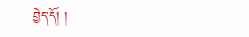བྱེད་དོ། །